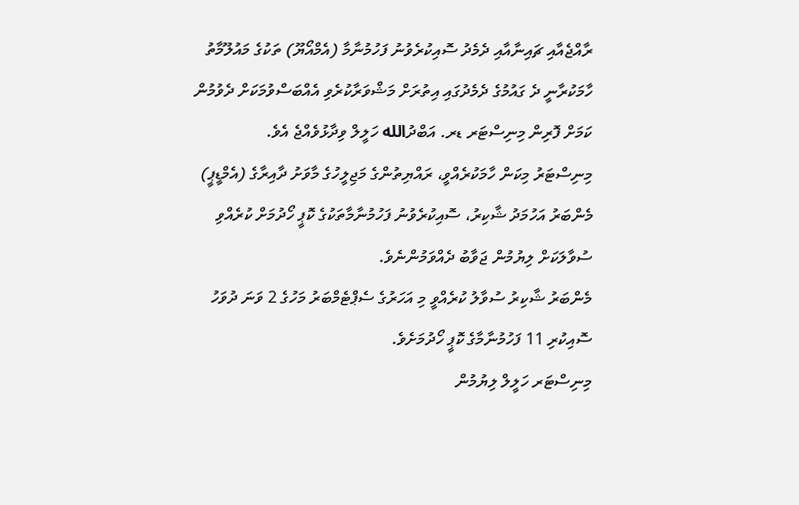ރާއްޖެއާއި ޗައިނާއާއި ދެމެދު ސޮއިކުރެވުނު ފަހުމުނާމާ (އެމްއޯޔޫ) ތަކުގެ މައުލޫމާތު ހާމަކުރާނީ ދެ ގައުމުގެ ދެމެދުގައި އިތުރަށް މަޝްވަރާކުރެވި އެއްބަސްވުމަކަށް ދެވުމުން ކަމަށް ފޮރިން މިނިސްޓަރ ޑރ. އަބްދުالله ހަލީލް ވިދާޅުވެއްޖެ އެވެ.
މިނިސްޓަރު މިކަން ހާމަކުރެއްވީ، ރައްޔިތުންގެ މަޖިލީހުގެ މާވަށު ދާއިރާގެ (އެމްޑީޕީ) މެންބަރު އަހުމަދު ޝާކިރު، ސޮއިކުރެވުނު ފަހުމުނާމާތަކުގެ ކޮޕީ ހޯދުމަށް ކުރެއްވި ސުވާލަކަށް ލިޔުމުން ޖަވާބު ދެއްވަމުންނެވެ.
މެންބަރު ޝާކިރު ސުވާލު ކުރެއްވީ މި އަހަރުގެ ސެޕްޓެމްބަރު މަހުގެ 2 ވަނަ ދުވަހު ސޮއިކުރި 11 ފަހުމުނާމާގެ ކޮޕީ ހޯދުމަށެވެ.
މިނިސްޓަރ ހަލީލް ލިޔުމުން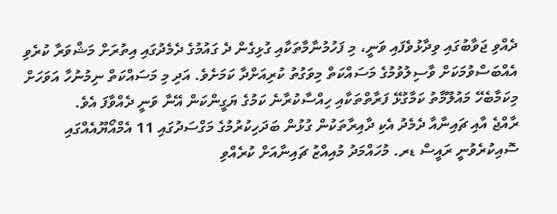ދެއްވި ޖަވާބުގައި ވިދާޅުވެފައި ވަނީ، މި ފަހުމުނާމާތަކާއި ގުޅިގެން ދެ ގައުމުގެ ދެމެދުގައި އިތުރަށް މަޝްވަރާ ކުރެވި އެއްބަސްވުމަކަށް ވާސިލުވުމުގެ މަސައްކަތް މިވަގުތު ކުރިއަށްދާ ކަމަށެވެ. އަދި މި މަސައްކަތް ނިމުނުހާ އަވަހަށް މިކަމާބެހޭ މައުލޫމާތު ކަމާގުޅޭ ފަރާތްތަކާއި ހިއްސާކުރާނެ ކަމުގެ ޔަގީންކަން އޭނާ ވަނީ ދެއްވާފަ އެވެ.
ރާއްޖެ އާއި ޗައިނާއާ ދެމެދު އެކި ދާއިރާތަކުން ގުޅުން ބަދަހިކުރުމުގެ މަގްސަދުގައި 11 އެމްއޯޔޫއެއްގައި ސޮއިކުރެވުނީ ރައީސް ޑރ. މުހައްމަދު މުއިއްޒު ޗައިނާއަށް ކުރެއްވި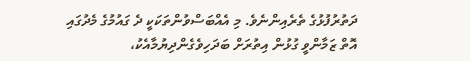ދަތުރުފުޅުގެ ތެރެއިންނެވެ. މި އެއްބަސްވުންތަކަކީ ދެ ގައުމުގެ މެދުގައި އޮތް ޒަމާންވީ ގުޅުން އިތުރަށް ބަދަހިވެގެންދިޔުމާއެކު،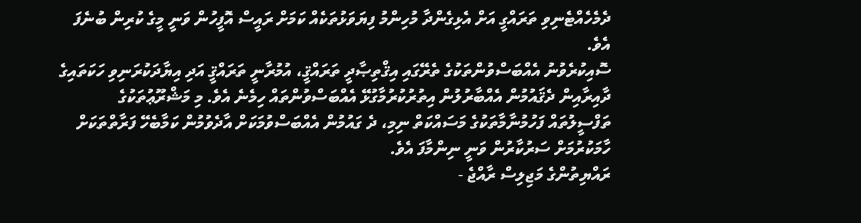ދެމެހެއްޓެނިވި ތަރައްގީ އަށް އެޅިގެންދާ މުހިންމު ފިޔަވަޅުތަކެއް ކަމަށް ރައީސް އޮފީހުން ވަނީ މީގެ ކުރިން ބުނެފަ އެވެ.
ސޮއިކުރެވުނު އެއްބަސްވުންތަކުގެ ތެރޭގައި އިޤްތިޞާދީ ތަރައްޤީ، އުމުރާނީ ތަރައްޤީ އަދި އިޔާދަކުރަނިވި ހަކަތައިގެ ދާއިރާއިން ދެޤައުމުން އެއްބާރުލުން އިތުރުކުރުމާގުޅޭ އެއްބަސްވުންތައް ހިމެނެ އެވެ. މި މަޝްރޫޢުތަކުގެ ތަފްސީލުތައް ފަހުމުނާމާތަކުގެ މަސައްކަތް ނިމި، ދެ ގައުމުން އެއްބަސްވުމަކަށް އާދެވުމުން ކަމާބެހޭ ފަރާތްތަކަށް ހާމަކުރުމަށް ސަރުކާރުން ވަނީ ނިންމާފަ އެވެ.
ރައްޔިތުންގެ މަޖިލިސް ރާއްޖެ -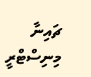ޗައިނާ މިނިސްޓްރީ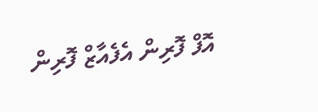އޮފް ފޮރިން އެފެއާޒް ފޮރިން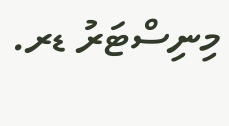މިނިސްޓަރު ޑރ.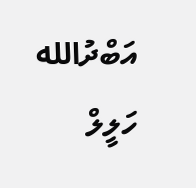އަބްދުالله ހަލީލް